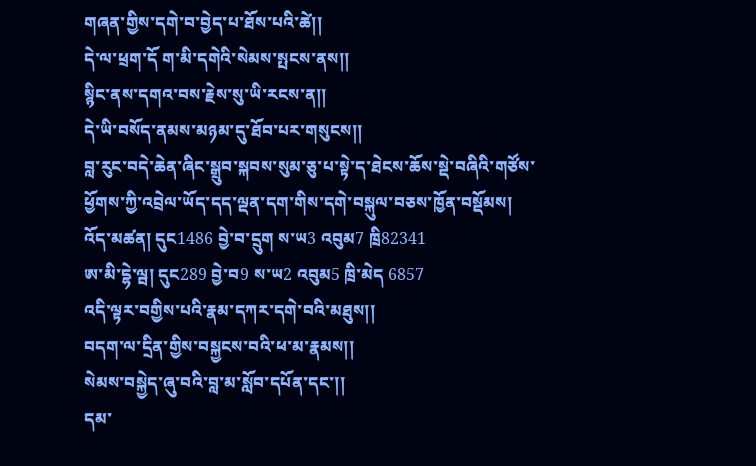གཞན་གྱིས་དགེ་བ་བྱེད་པ་ཐོས་པའི་ཚེ།།
དེ་ལ་ཕྲག་དོ ག་མི་དགེའི་སེམས་སྤངས་ནས།།
སྙིང་ནས་དགའ་བས་རྗེས་སུ་ཡི་རངས་ན།།
དེ་ཡི་བསོད་ནམས་མཉམ་དུ་ཐོབ་པར་གསུངས།།
བླ་རུང་བདེ་ཆེན་ཞིང་སྒྲུབ་སྐབས་སུམ་ཅུ་པ་སྟེ་ད་ཐེངས་ཆོས་སྡེ་བཞིའི་གཙོས་ཕྱོགས་ཀྱི་འབྲེལ་ཡོད་དད་ལྡན་དག་གིས་དགེ་བསྐུལ་བཅས་ཁྱོན་བསྡོམས།
འོད་མཚན། དུང1486 བྱེ་བ་དྲུག ས་ཡ3 འབུམ7 ཁྲི82341
ཨ་མི་དྷེ་ལྦ། དུང289 བྱེ་བ9 ས་ཡ2 འབུམ5 ཁྲི་མེད 6857
འདི་ལྟར་བགྱིས་པའི་རྣམ་དཀར་དགེ་བའི་མཐུས།།
བདག་ལ་དྲིན་གྱིས་བསྐྱངས་བའི་ཕ་མ་རྣམས།།
སེམས་བསྐྱེད་ཞུ་བའི་བླ་མ་སློབ་དཔོན་དང་།།
དམ་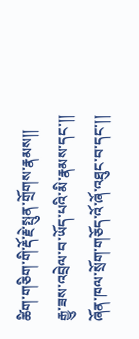ཚིག་གཅིག་གི་རྡོ་རྗེ་སྤུན་གྲོགས་རྣམས།།
རྒྱུ་ཟས་འབྲེལ་བ་ཡོད་པའི་མི་རྣམས་དང་།།
ཞོན་ཁལ་སྲོག་གཅོད་འོ་ཞོ་འཐུང་བ་དང་།།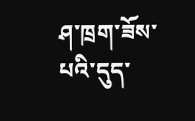ཤ་ཁྲག་ཟོས་པའི་དུད་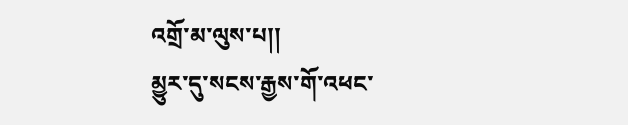འགྲོ་མ་ལུས་པ།།
མྱུར་དུ་སངས་རྒྱས་གོ་འཕང་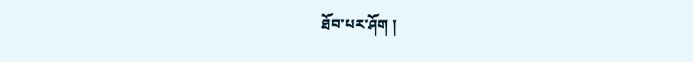ཐོབ་པར་ཤོག །